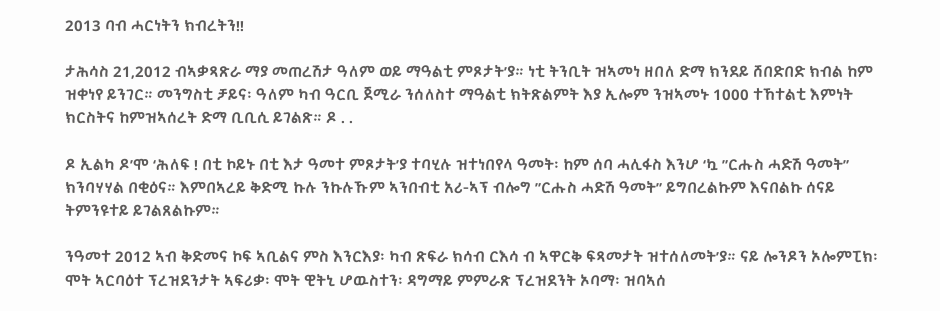2013 ባብ ሓርነትን ክብረትን!!

ታሕሳስ 21,2012 ብኣቃጻጽራ ማያ መጠረሽታ ዓለም ወይ ማዓልቲ ምጾታት’ያ። ነቲ ትንቢት ዝኣመነ ዘበለ ድማ ክንደይ ሸበድበድ ክብል ከም ዝቀነየ ይንገር። መንግስቲ ቻይና፡ ዓለም ካብ ዓርቢ ጀሚራ ንሰለስተ ማዓልቲ ክትጽልምት እያ ኢሎም ንዝኣመኑ 1000 ተኸተልቲ እምነት ክርስትና ከምዝኣሰረት ድማ ቢቢሲ ይገልጽ። ዶ . .

ዶ ኢልካ ዶ’ሞ ‘ሕለፍ ! በቲ ኮይኑ በቲ እታ ዓመተ ምጾታት’ያ ተባሂሉ ዝተነበየላ ዓመት፡ ከም ሰባ ሓሊፋስ እንሆ ‘ኳ ”ርሑስ ሓድሽ ዓመት” ክንባሃሃል በቂዕና። እምበኣረይ ቅድሚ ኩሉ ንኩሉኹም ኣንበብቲ አሪ-ኣፕ ብሎግ ”ርሑስ ሓድሽ ዓመት” ይግበረልኩም እናበልኩ ሰናይ ትምንዩተይ ይገልጸልኩም።

ንዓመተ 2012 ኣብ ቅድመና ኮፍ ኣቢልና ምስ እንርእያ፡ ካብ ጽፍራ ክሳብ ርእሳ ብ ኣዋርቅ ፍጻመታት ዝተሰለመት’ያ። ናይ ሎንዶን ኦሎምፒክ፡ ሞት ኣርባዕተ ፕረዝደንታት ኣፍሪቃ፡ ሞት ዊትኒ ሆዉስተን፡ ዳግማይ ምምራጽ ፕረዝደንት ኦባማ፡ ዝባኣሰ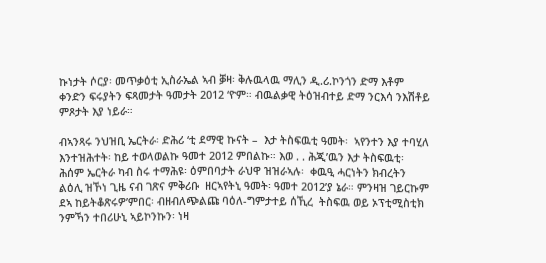ኩነታት ሶርያ፡ መጥቃዕቲ ኢስራኤል ኣብ ቓዛ፡ ቅሉዉላዉ ማሊን ዲ.ሪ.ኮንጎን ድማ እቶም ቀንድን ፍሩያትን ፍጻመታት ዓመታት 2012 ‘ዮም። ብዉልቃዊ ትዕዝብተይ ድማ ንርእሳ ንእሽቶይ ምጾታት እያ ነይራ።

ብኣንጻሩ ንህዝቢ ኤርትራ፡ ድሕሪ ‘ቲ ደማዊ ኩናት –  እታ ትስፍዉቲ ዓመት፡  ኣየንተን እያ ተባሂለ እንተዝሕተት፡ ከይ ተወላወልኩ ዓመተ 2012 ምበልኩ። እወ . . ሕጂ’ዉን እታ ትስፍዉቲ፡ ሕሰም ኤርትራ ካብ ስሩ ተማሕዩ፡ ዕምበባታት ራህዋ ዝዝራኣሉ፡  ቀዉዒ ሓርነትን ክብረትን ልዕሊ ዝኾነ ጊዜ ናብ ገጽና ምቅሪቡ  ዘርኣየትኒ ዓመት፡ ዓመተ 2012’ያ ኔራ። ምንዛዝ ገይርኩም ደኣ ከይትቆጽሩዎ’ምበር፡ ብዘብለጭልጩ ባዕለ-ግምታተይ ሰኺረ  ትስፍዉ ወይ ኦፕቲሚስቲክ ንምኻን ተበሪሁኒ ኣይኮንኩን፡ ነዛ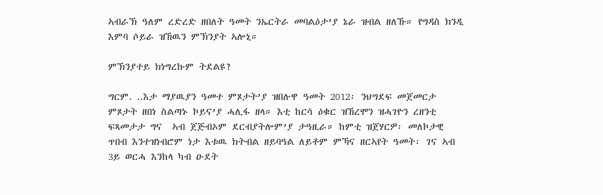ኣብራኽ ዓለም ረድረድ ዘበለት ዓመት ንኤርትራ መባልዕታ’ያ ኔራ ዝብል ዘለኹ። የግዳስ ክንዲ እምባ ሶይራ ዝኸዉን ምኽንያት ኣሎኒ።

ምኽንያተይ ክነግረኩም ትደልዩ?

ግርም. ..እታ ማያዉያን ዓመተ ምጾታት’ያ ዝበሉዋ ዓመት 2012፡ ንህግደፍ መጀመርታ ምጾታት ዘበነ ስልጣኑ ኮይና’ያ ሓሊፋ ዘላ። እቲ ከርሳ ዕቁር ዝኸረሞን ዝሓገዮን ረዘንቲ  ፍጻመታታ ግና  ኣብ ጀጅብኦም ደርብያትሎም’ያ ታዓዚራ። ከምቲ ዝጀሃርዎ፡ መለኮታዊ ጥበብ እንተዝነብሮም ነታ እቱዉ ክትብል ዘይባዓል ለይቶም ምኻና ዘርኣየት ዓመት፡ ገና ኣብ 3ይ ወርሓ እንከላ ካብ ዑደት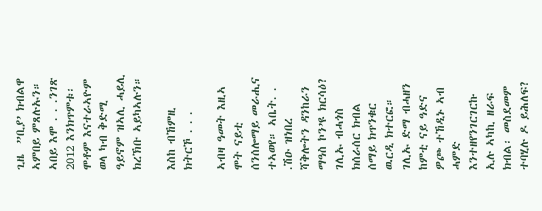ጊዜ  ”ቢያ’ ክብልዋ ኣምበይ ምጸሉኡን። ኣበይ እሞ . . .ንገጽ 2012 እንክጥምቱ፡  ሞቶም እናተራኣዮም ወላ ካብ ቅድሚ ዓይኖም ዝኣሊ ሓይሊ ክረኽቡ ኣይካኣሉን።

እስከ ብኸምዚ ክትርኾ . . .

ኣብዛ ዓመት እዚኣ ሞት ናይቲ ሰንሰሎማይ መራሒና ተኣወየ። ኣቤት. . .ሽዑ ዝነበረ ሻቅሎትን ዳንከራን ማዓስ ኮን’ዩ ክርሳዕ? ገሊኡ ብሓጎስ ክሰራሰር ክብል ሰማይ ክጥንቁር ዉርዲ ክተርፎ። ገሊኡ ድማ ብሓዘን ከምቲ ናይ ዓድና ዎጮ ተኸዲኑ ኣብ ሓምድ እንተዘየንገርገርኩ ኢሉ ኣካኪ ዘራፍ ክብል፡ መስደመም ተባሂሉ ዶ ይሕለፍ?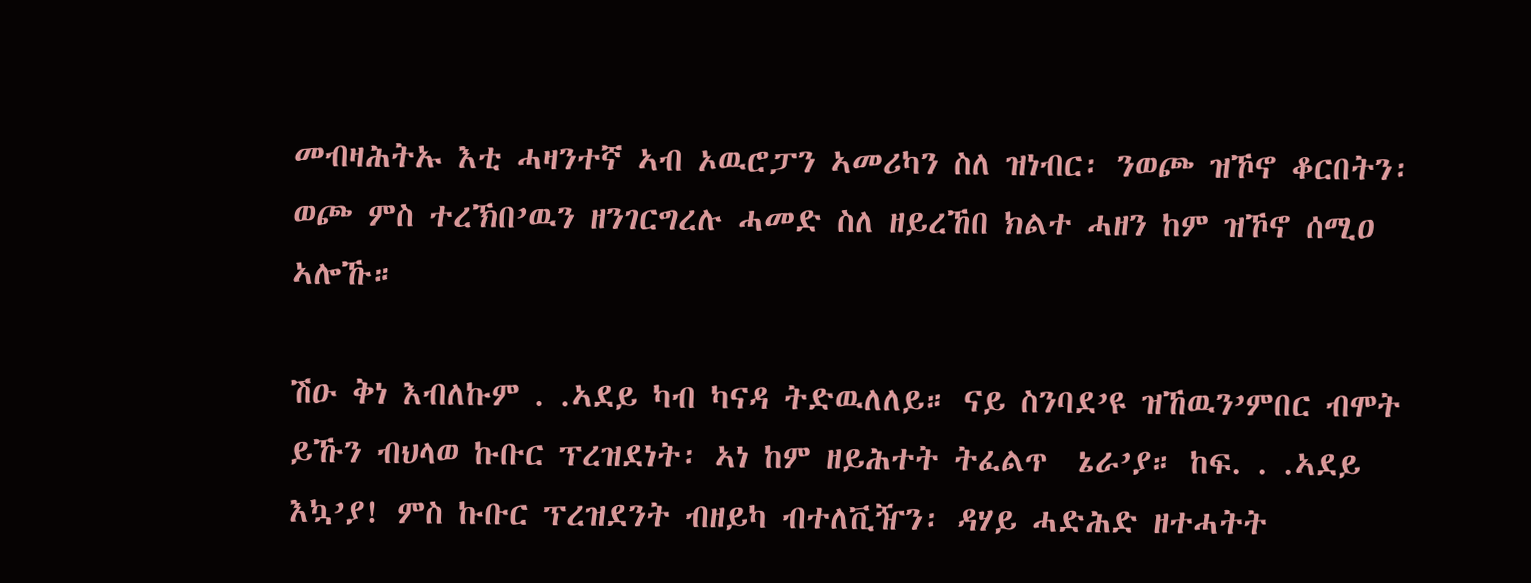መብዛሕትኡ እቲ ሓዛንተኛ ኣብ ኦዉሮፓን ኣመሪካን ስለ ዝነብር፡ ንወጮ ዝኾኖ ቆርበትን፡  ወጮ ምስ ተረኽበ’ዉን ዘንገርግረሉ ሓመድ ስለ ዘይረኸበ ክልተ ሓዘን ከም ዝኾኖ ሰሚዐ ኣሎኹ።

ሽዑ ቅነ እብለኩም . .ኣደይ ካብ ካናዳ ትድዉለለይ። ናይ ስንባደ’ዩ ዝኸዉን’ምበር ብሞት ይኹን ብህላወ ኩቡር ፕረዝደነት፡ ኣነ ከም ዘይሕተት ትፈልጥ  ኔራ’ያ። ከፍ. . .ኣደይ እኳ’ያ! ምስ ኩቡር ፕረዝደንት ብዘይካ ብተለቪዥን፡ ዳሃይ ሓድሕድ ዘተሓትት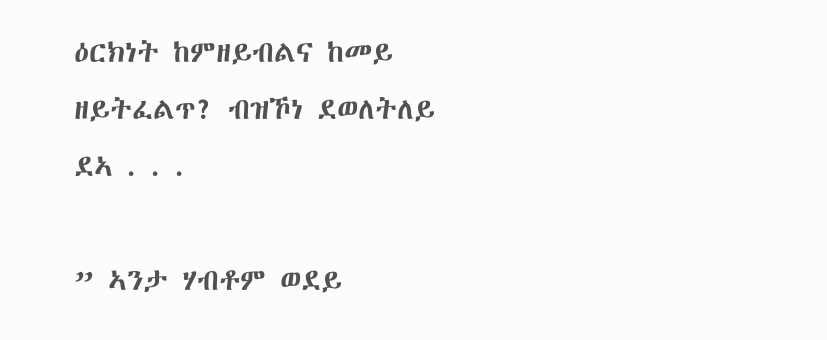ዕርክነት ከምዘይብልና ከመይ ዘይትፈልጥ? ብዝኾነ ደወለትለይ ደኣ . . .

” ኣንታ ሃብቶም ወደይ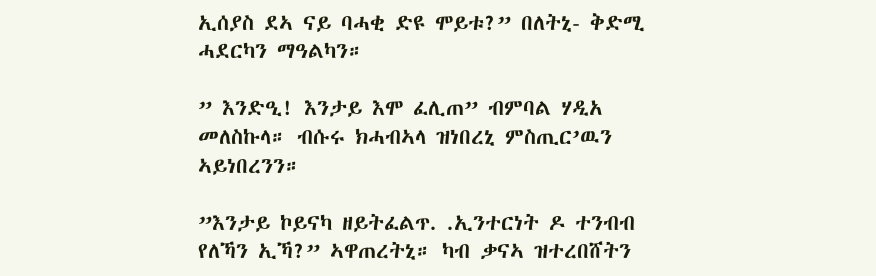ኢሰያስ ደኣ ናይ ባሓቂ ድዩ ሞይቱ?” በለትኒ- ቅድሚ ሓደርካን ማዓልካን።

” እንድዒ! እንታይ እሞ ፈሊጠ” ብምባል ሃዲአ መለስኩላ። ብሱሩ ክሓብኣላ ዝነበረኒ ምስጢር’ዉን ኣይነበረንን።

”እንታይ ኮይናካ ዘይትፈልጥ. .ኢንተርነት ዶ ተንብብ የለኻን ኢኻ?” ኣዋጠረትኒ። ካብ ቃናኣ ዝተረበሸትን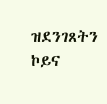ዝደንገጸትን ኮይና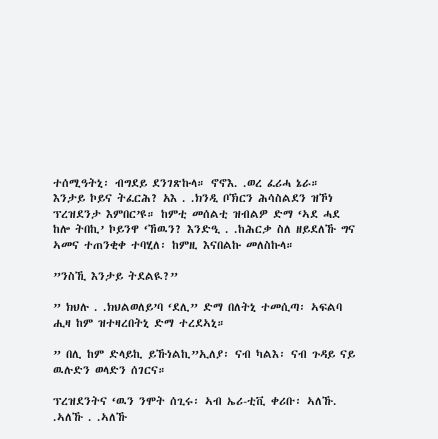ተሰሚዓትኒ፡ ብግደይ ደንገጽኩላ። ኖኖእ. .ወረ ፈሪሓ ኔራ። እንታይ ኮይና ትፈርሕ? አእ . .ክንዲ ቦኽርን ሕሳስልደን ዝኾነ ፕረዝደንታ እምበር’ዩ። ከምቲ መሰልቲ ዝብልዎ ድማ ‘ኣደ ሓደ ከሎ ትበኪ’ ኮይንዋ ‘ኸዉን? እንድዒ . .ከሕርቃ ስለ ዘይደለኹ ግና ኣመና ተጠንቂቀ ተባሂለ፡ ከምዚ እናበልኩ መለስኩላ።

”ንስኺ እንታይ ትደልዪ?”

” ክህሉ . .ክህልወለይ’ባ ‘ደሊ” ድማ በለትኒ ተመሲጣ፡ ኣፍልባ ሒዛ ከም ዝተዛረበትኒ ድማ ተረደኣኒ።

” በሊ ከም ድላይኪ ይኹነልኪ”ኢለያ፡ ናብ ካልእ፡ ናብ ጉዳይ ናይ ዉሉድን ወላድን ሰገርና።

ፕረዝደንትና ‘ዉን ንሞት ሰጊሩ፡ ኣብ ኤሪ-ቲቪ ቀሪቡ፡ ኣለኹ. .ኣለኹ . .ኣለኹ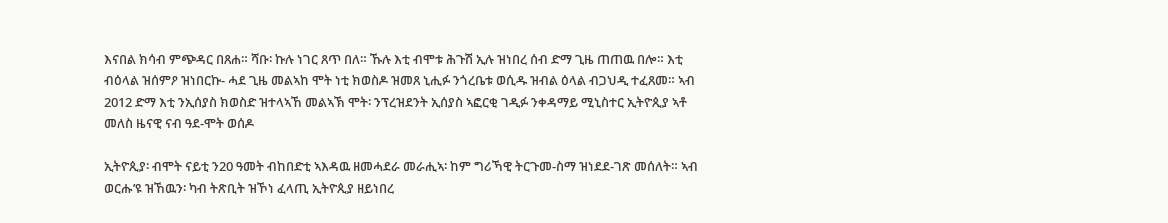እናበል ክሳብ ምጭዳር በጸሐ። ሻቡ፡ ኩሉ ነገር ጸጥ በለ። ኹሉ እቲ ብሞቱ ሕጉሽ ኢሉ ዝነበረ ሰብ ድማ ጊዜ ጠጠዉ በሎ። እቲ ብዕላል ዝሰምዖ ዝነበርኩ- ሓደ ጊዜ መልኣከ ሞት ነቲ ክወስዶ ዝመጸ ኒሒፉ ንጎረቤቱ ወሲዱ ዝብል ዕላል ብጋህዲ ተፈጸመ። ኣብ 2012 ድማ እቲ ንኢሰያስ ክወስድ ዝተላኣኸ መልኣኽ ሞት፡ ንፕረዝደንት ኢሰያስ ኣፎርቂ ገዲፉ ንቀዳማይ ሚኒስተር ኢትዮጲያ ኣቶ መለስ ዜናዊ ናብ ዓደ-ሞት ወሰዶ

ኢትዮጲያ፡ ብሞት ናይቲ ን20 ዓመት ብከበድቲ ኣእዳዉ ዘመሓደራ መራሒኣ፡ ከም ግሪኻዊ ትርጉመ-ስማ ዝነደደ-ገጽ መሰለት። ኣብ ወርሑ’ዩ ዝኸዉን፡ ካብ ትጽቢት ዝኾነ ፈላጢ ኢትዮጲያ ዘይነበረ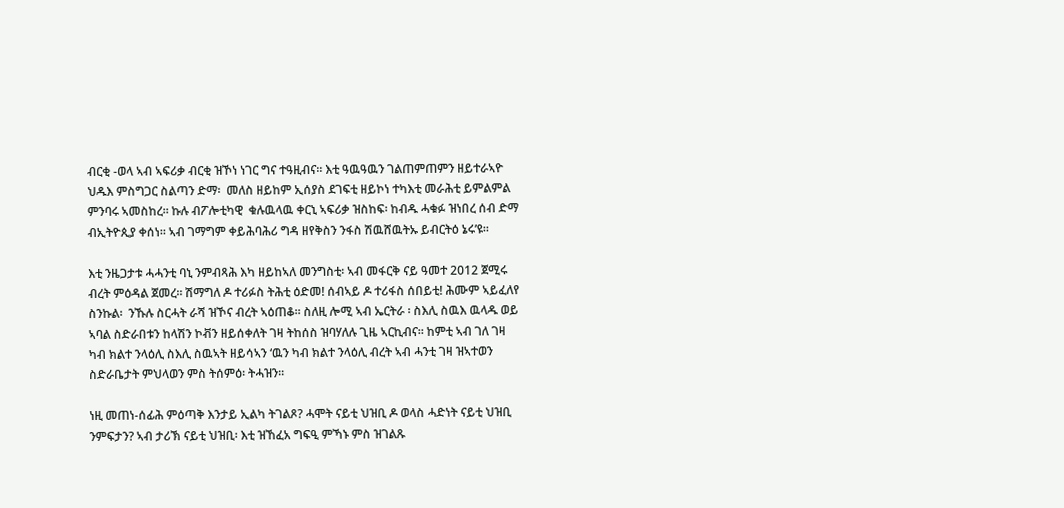ብርቂ -ወላ ኣብ ኣፍሪቃ ብርቂ ዝኾነ ነገር ግና ተዓዚብና። እቲ ዓዉዓዉን ገልጠምጠምን ዘይተራኣዮ ህዱእ ምስግጋር ስልጣን ድማ፡  መለስ ዘይከም ኢሰያስ ደገፍቲ ዘይኮነ ተካእቲ መራሕቲ ይምልምል ምንባሩ ኣመስከረ። ኩሉ ብፖሎቲካዊ  ቁሉዉላዉ ቀርኒ ኣፍሪቃ ዝስከፍ፡ ከብዱ ሓቁፉ ዝነበረ ሰብ ድማ ብኢትዮጲያ ቀሰነ። ኣብ ገማግም ቀይሕባሕሪ ግዳ ዘየቅስን ንፋስ ሽዉሸዉትኡ ይብርትዕ ኔሩ’ዩ።

እቲ ንዜጋታቱ ሓሓንቲ ባኒ ንምብጻሕ እካ ዘይከኣለ መንግስቲ፡ ኣብ መፋርቅ ናይ ዓመተ 2012 ጀሚሩ ብረት ምዕዳል ጀመረ። ሽማግለ ዶ ተሪፉስ ትሕቲ ዕድመ! ሰብኣይ ዶ ተሪፋስ ሰበይቲ! ሕሙም ኣይፈለየ  ስንኩል፡  ንኹሉ ስርሓት ራሻ ዝኾና ብረት ኣዕጠቆ። ስለዚ ሎሚ ኣብ ኤርትራ ፡ ስእሊ ስዉእ ዉላዱ ወይ ኣባል ስድራበቱን ከላሽን ኮቭን ዘይሰቀለት ገዛ ትከሰስ ዝባሃለሉ ጊዜ ኣርኪብና። ከምቲ ኣብ ገለ ገዛ ካብ ክልተ ንላዕሊ ስእሊ ስዉኣት ዘይሳኣን ‘ዉን ካብ ክልተ ንላዕሊ ብረት ኣብ ሓንቲ ገዛ ዝኣተወን ስድራቤታት ምህላወን ምስ ትሰምዕ፡ ትሓዝን።

ነዚ መጠነ-ሰፊሕ ምዕጣቅ እንታይ ኢልካ ትገልጾ? ሓሞት ናይቲ ህዝቢ ዶ ወላስ ሓድነት ናይቲ ህዝቢ ንምፍታን? ኣብ ታሪኽ ናይቲ ህዝቢ፡ እቲ ዝኸፈአ ግፍዒ ምኻኑ ምስ ዝገልጹ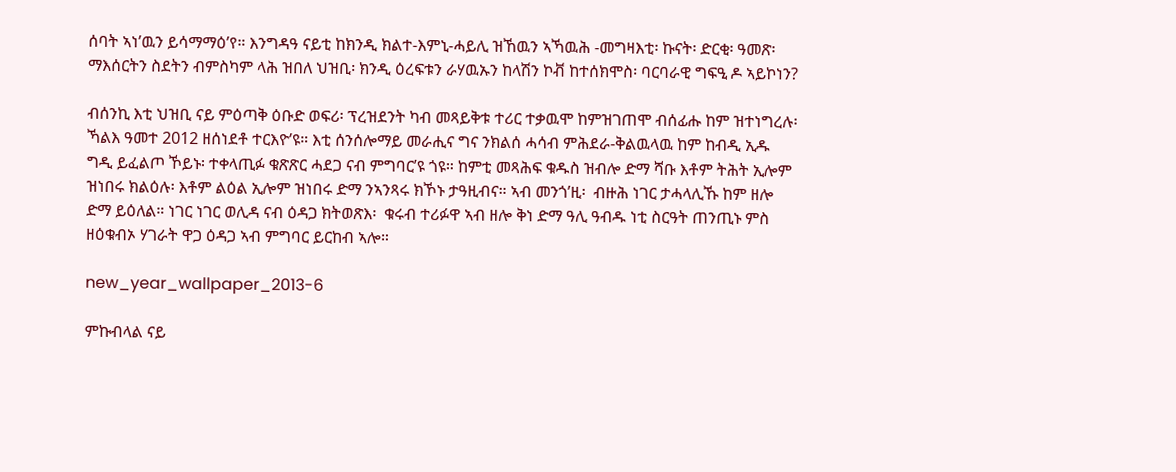ሰባት ኣነ’ዉን ይሳማማዕ’የ። እንግዳዓ ናይቲ ከክንዲ ክልተ-እምኒ-ሓይሊ ዝኸዉን ኣኻዉሕ -መግዛእቲ፡ ኩናት፡ ድርቂ፡ ዓመጽ፡ ማእሰርትን ስደትን ብምስካም ላሕ ዝበለ ህዝቢ፡ ክንዲ ዕረፍቱን ራሃዉኡን ከላሽን ኮቭ ከተሰክሞስ፡ ባርባራዊ ግፍዒ ዶ ኣይኮነን?

ብሰንኪ እቲ ህዝቢ ናይ ምዕጣቅ ዕቡድ ወፍሪ፡ ፕረዝደንት ካብ መጻይቅቱ ተሪር ተቃዉሞ ከምዝገጠሞ ብሰፊሑ ከም ዝተነግረሉ፡ ኻልእ ዓመተ 2012 ዘሰነደቶ ተርእዮ’ዩ። እቲ ሰንሰሎማይ መራሒና ግና ንክልሰ ሓሳብ ምሕደራ-ቅልዉላዉ ከም ከብዲ ኢዱ ግዲ ይፈልጦ ኾይኑ፡ ተቀላጢፉ ቁጽጽር ሓደጋ ናብ ምግባር’ዩ ጎዩ። ከምቲ መጻሕፍ ቁዱስ ዝብሎ ድማ ሻቡ እቶም ትሕት ኢሎም ዝነበሩ ክልዕሉ፡ እቶም ልዕል ኢሎም ዝነበሩ ድማ ንኣንጻሩ ክኾኑ ታዓዚብና። ኣብ መንጎ’ዚ፡  ብዙሕ ነገር ታሓላሊኹ ከም ዘሎ ድማ ይዕለል። ነገር ነገር ወሊዳ ናብ ዕዳጋ ክትወጽእ፡  ቁሩብ ተሪፉዋ ኣብ ዘሎ ቅነ ድማ ዓሊ ዓብዱ ነቲ ስርዓት ጠንጢኑ ምስ ዘዕቁብኦ ሃገራት ዋጋ ዕዳጋ ኣብ ምግባር ይርከብ ኣሎ።

new_year_wallpaper_2013-6

ምኩብላል ናይ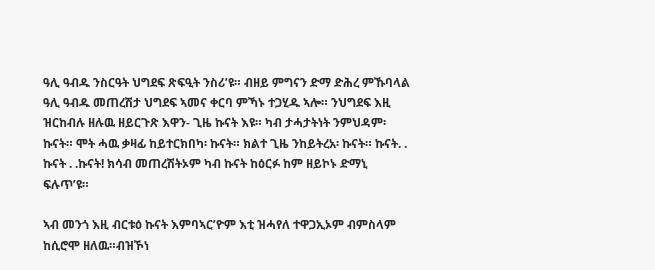ዓሊ ዓብዱ ንስርዓት ህግደፍ ጽፍዒት ንስሪ’ዩ። ብዘይ ምግናን ድማ ድሕረ ምኹባላል ዓሊ ዓብዱ መጠረሽታ ህግደፍ ኣመና ቀርባ ምኻኑ ተጋሂዱ ኣሎ። ንህግደፍ እዚ ዝርከብሉ ዘሉዉ ዘይርጉጽ እዋን- ጊዜ ኩናት እዩ። ካብ ታሓታትነት ንምህዳም፡ ኩናት። ሞት ሓዉ ቃዛፊ ከይተርክበካ፡ ኩናት። ክልተ ጊዜ ንከይትረአ፡ ኩናት። ኩናት. . ኩናት . .ኩናት! ክሳብ መጠረሽትኦም ካብ ኩናት ከዕርፉ ከም ዘይኮኑ ድማኒ ፍሉጥ’ዩ።

ኣብ መንጎ እዚ ብርቱዕ ኩናት እምባኣር’ዮም እቲ ዝሓየለ ተዋጋኢኦም ብምስላም ከሲሮሞ ዘለዉ።ብዝኾነ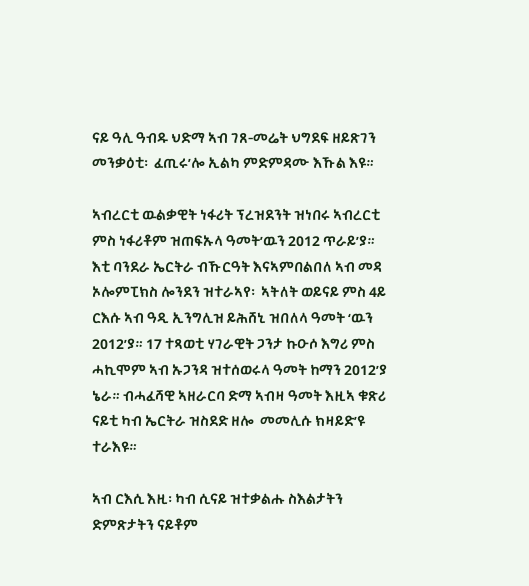ናይ ዓሊ ዓብዱ ህድማ ኣብ ገጸ-መሬት ህግደፍ ዘይጽገን መንቃዕቲ፡  ፈጢሩ’ሎ ኢልካ ምድምዳሙ እኹል እዩ።

ኣብረርቲ ዉልቃዊት ነፋሪት ፕረዝደንት ዝነበሩ ኣብረርቲ ምስ ነፋሪቶም ዝጠፍኡላ ዓመት’ዉን 2012 ጥራይ’ያ። እቲ ባንደራ ኤርትራ ብኹርዓት እናኣምበልበለ ኣብ መዳ ኦሎምፒክስ ሎንደን ዝተራኣየ፡  ኣትለት ወይናይ ምስ 4ይ ርእሱ ኣብ ዓዲ ኢንግሊዝ ይሕሸኒ ዝበለላ ዓመት ‘ዉን 2012’ያ። 17 ተጻወቲ ሃገራዊት ጋንታ ኩዑሶ እግሪ ምስ ሓኪሞም ኣብ ኡጋንዳ ዝተሰወሩላ ዓመት ከማን 2012’ያ ኔራ። ብሓፈሻዊ ኣዘራርባ ድማ ኣብዛ ዓመት እዚኣ ቁጽሪ ናይቲ ካብ ኤርትራ ዝስደድ ዘሎ  መመሊሱ ክዛይድ’ዩ ተራእዩ።

ኣብ ርእሲ እዚ፡ ካብ ሲናይ ዝተቃልሑ ስእልታትን ድምጽታትን ናይቶም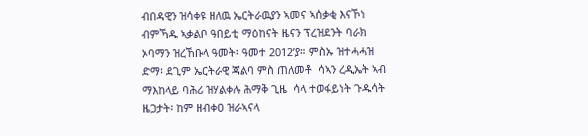ብበዳዊን ዝሳቀዩ ዘለዉ ኤርትራዉያን ኣመና ኣሰቃቂ እናኾነ ብምኻዱ ኣቃልቦ ዓበይቲ ማዕከናት ዜናን ፕረዝደንት ባራክ ኦባማን ዝረኸቡላ ዓመት፡ ዓመተ 2012’ያ። ምስኡ ዝተሓሓዝ ድማ፡ ደጊም ኤርትራዊ ጃልባ ምስ ጠለመቶ  ሳኣን ረዲኤት ኣብ ማእከላይ ባሕሪ ዝሃልቀሉ ሕማቅ ጊዜ  ሳላ ተወፋይነት ጉዱሳት ዜጋታት፡ ከም ዘብቀዐ ዝራኣናላ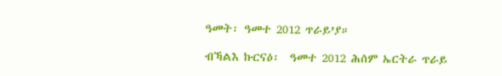ዓመት፡ ዓመተ 2012 ጥራይ’ያ።

ብኻልእ ኩርናዕ፡  ዓመተ 2012 ሕሰም ኤርትራ ጥራይ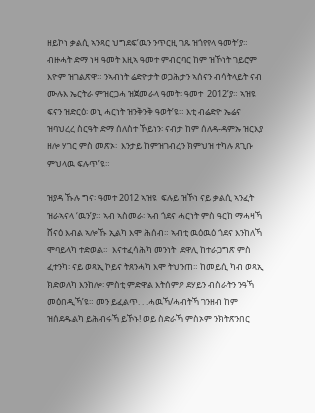ዘይኮነ ቃልሲ ኣንጻር ህግደፍ’ዉን ንጥርዚ ገጹ ዝጎየየላ ዓመት’ያ። ብዙሓት ድማ ነዛ ዓመት እዚኣ ዓመተ ምብርባር ከም ዝኾነት ገይሮም እዮም ዝገልጽዋ። ንኣብነት ሬድዮታት ወጋሕታን ኣሰናን ብሳትላይት ናብ ሙሉእ ኤርትራ ምዝርጋሓ ዝጀመራላ ዓመት፡ ዓመተ  2012’ያ። ኣዝዩ ፍናን ዝድርዕ፡ ወኒ ሓርነት ዝንቅንቅ ዓወት’ዩ። እቲ ብሬድዮ ኤሬና ዝባህረረ ስርዓት ድማ ሰለስተ ኾይነን፡ ናብታ ከም ሰለዳ-ዳምኡ ዝርእያ ዘሎ ሃገር ምስ መጽኦ፡  እንታይ ከምዝገብረን ክምህዝ ተካሉ ጸጊቡ ምህላዉ ፍሉጥ’ዩ።

ዝያዳ ኹሉ ግና፡ ዓመተ 2012 ኣዝዩ  ፍሉይ ዝኾነ ናይ ቃልሲ ኣንፈት ዝራኣናላ ‘ዉን’ያ። ኣብ ኣስመራ፡ ኣብ ጎደና ሓርነት ምስ ዓርከ ማሓዛኻ ሸናዕ እብል ኣሎኹ ኢልካ እሞ ሕሰብ። ኣብቲ ዉዕዉዕ ጎደና እንከለኻ ሞባይላካ ተድወል።  እናተፈሳሕካ መንነት  ደዋሊ ከተራጋግጽ ምስ ፈተንካ፡ ናይ ወጻኢ ኮይና ትጸንሓካ እሞ ትህንጠ። ከመይሲ ካብ ወጻኢ ክድወለካ እንከሎ፡ ምስቲ ምድዋል እትሰምዖ ደሃይን ብስራትን ንዓኻ መዕበዲኻ’ዩ። መን ይፈልጥ. . .ሓዉኻ/ሓብትኻ ገንዘብ ከም ዝሰደዱልካ ይሕብሩኻ ይኾኑ! ወይ ስድራኻ ምስኦም ንክትጽንበር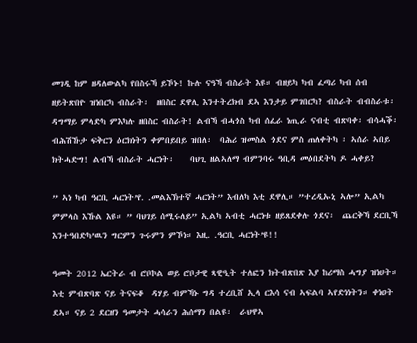መገዲ ከም ዘዳለውልካ የበስሩኻ ይኾኑ! ኩሉ ናዓኻ ብስራት እዩ። ብዘይካ ካብ ፈጣሪ ካብ ሰብ ዘይትጽበዮ ዝነበርካ ብስራት፡  ዘበስር ደዋሊ እንተትረክብ ደኣ እንታይ ምገበርካ? ብስራት ብብስራቱ፡  ዳግማይ ምላድካ ምእካሉ ዘበስር ብስራት! ልብኻ ብሓጎስ ካብ ሰፈራ ነጢራ ናብቲ ብጽባቀ፡ ብሳሓቕ፡ ብሕሽኹታ ፍቅርን ዕርክነትን ቀምበይበይ ዝበለ፡  ባሕሪ ዝመስል ጎደና ምስ ጠለቀትካ ፡ ኣሰራ ኣበይ ክትሓድግ! ልብኻ ብስራት ሓርነት፡    ባህጊ ዘልኣለማ ብምንባሩ ዓቢዳ መዕበደትካ ዶ ሓቀይ?

” ኣነ ካብ ዓርቢ ሓርነት’የ. .መልእኽተኛ ሓርነት” እብለካ እቲ ደዋሊ። ”ተረዲኡኒ ኣሎ” ኢልካ ምምላስ እኹል እዩ። ” ባህገይ ሰሚሩለይ” ኢልካ ኣብቲ ሓርነቱ ዘይጸደቀሉ ጎደና፡  ጨርቅኻ ደርቢኻ  እንተዓበድካ’ዉን ግርምን ጉሩምን ምኾነ። እዚ. .ዓርቢ ሓርነት’ዩ!!

ዓመት 2012 ኤርትራ ብ ሮቦኮል ወይ ሮቦታዊ ጻዊዒት ተለፎን ክትብጽበጽ እያ ከሪማስ ሓግያ ዝነሀት። እቲ ምብጽባጽ ናይ ትናፍቆ  ዳሃይ ብምኻኑ ግዳ ተረቢሸ ኢላ ርእሳ ናብ ኣፍልባ ኣየድነነትን። ቀነዐት ደኣ። ናይ 2 ደርዘን ዓመታት ሓሳራን ሕሰማን በልዩ፡  ራህዋኣ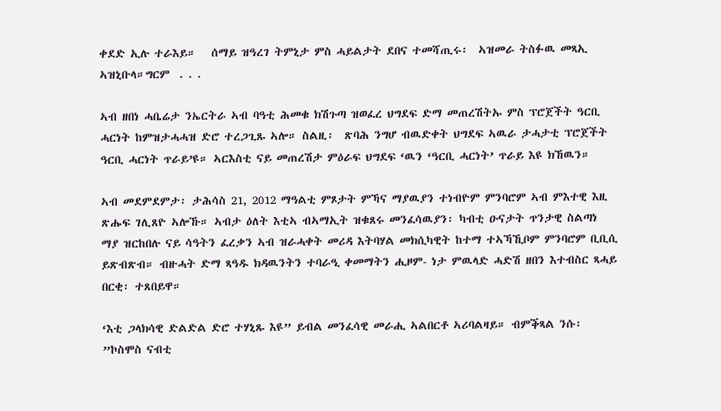ቀደድ ኢሉ ተራእይ።   ሰማይ ዝዓረገ ትምኒታ ምስ ሓይልታት ደበና ተመሻጢሩ፡  ኣዝመራ ትስፉዉ መጻኢ ኣዝኒቡላ።ግርም  . . .

ኣብ ዘበነ ሓቤሬታ ንኤርትራ ኣብ ባዓቲ ሕመቁ ክሽጉጣ ዝወፈረ ህግደፍ ድማ መጠረሽትኡ ምስ ፕሮጀችት ዓርቢ ሓርነት ከምዝታሓሓዝ ድሮ ተረጋጊጹ ኣሎ። ስልዚ፡  ጽባሕ ንግሆ ብዉድቀት ህግደፍ ኣዉራ ታሓታቲ ፕሮጀችት ዓርቢ ሓርነት ጥራይ’ዩ። ኣርእስቲ ናይ መጠረሽታ ምዕራፍ ህግደፍ ‘ዉን ‘ዓርቢ ሓርነት’ ጥራይ እዩ ክኸዉን።

ኣብ መደምደምታ፡ ታሕሳስ 21, 2012 ማዓልቲ ምጾታት ምኻና ማያዉያን ተነብዮም ምንባሮም ኣብ ምእተዊ እዚ ጽሑፍ ገሊጸዮ ኣሎኹ። ኣብታ ዕለት እቲኣ ብኣማኢት ዝቁጸሩ መንፈሳዉያን፡ ካብቲ ዑናታት ጥንታዊ ስልጣነ ማያ ዝርከበሉ ናይ ሳዓትን ፈረቃን ኣብ ዝራሓቀት መሪዳ እትባሃል መክሲካዊት ከተማ ተኣኻኺቦም ምንባሮም ቢቢሲ ይጽብጽብ። ብዙሓት ድማ ጻዓዱ ክዳዉንትን ተባራዒ ቀመማትን ሒዞም- ነታ ምዉላድ ሓድሽ ዘበን እተብስር ጻሓይ በርቂ፡ ተጸበይዋ።

‘እቲ ጋላክሳዊ ድልድል ድሮ ተሃኒጹ እዩ” ይብል መንፈሳዊ መራሒ ኣልበርቶ ኣሪባልዛይ። ብምቕጻል ንሱ፡”ኮስሞስ ናብቲ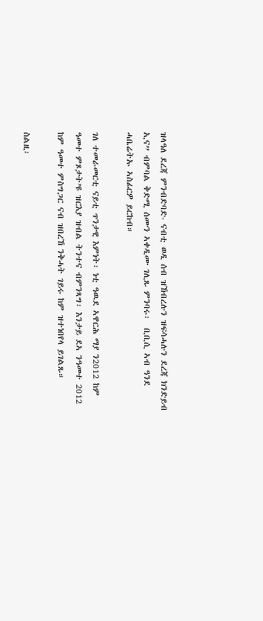ዝላዓለ ደረጃ ምንብድባድ- ናብቲ ወዲ ሰብ ዝኸብረሉን ዝፍሳሓሉን ደረጃ ክንድይብ ኢና” ብምባል ቅድሚ ሰሙን ኣቀዲሙ ገሊጹ ምንባሩ፡  ቢቢሲ ኣብ ዓንደ ሓቤሬትኡ ኣስፊርዎ ይርከብ።

ገለ ተመራመርቲ ናይቲ ጥንታዊ እምነት፡ ነቲ ዓዉደ ኣዋርሕ ማያ ን2012 ከም ዓመተ ምጾታት’ዩ ዝርእያ ዝብል ትንተና ብምንጻግ፡ እንታይ ደኣ ንዓመተ 2012 ከም ዓመተ ምስግጋር ናብ ዝበረኸ ንቅሓት ገይሩ ከም ዝተነበየላ ይገልጹ።

ስልዚ፡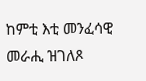ከምቲ እቲ መንፈሳዊ መራሒ ዝገለጾ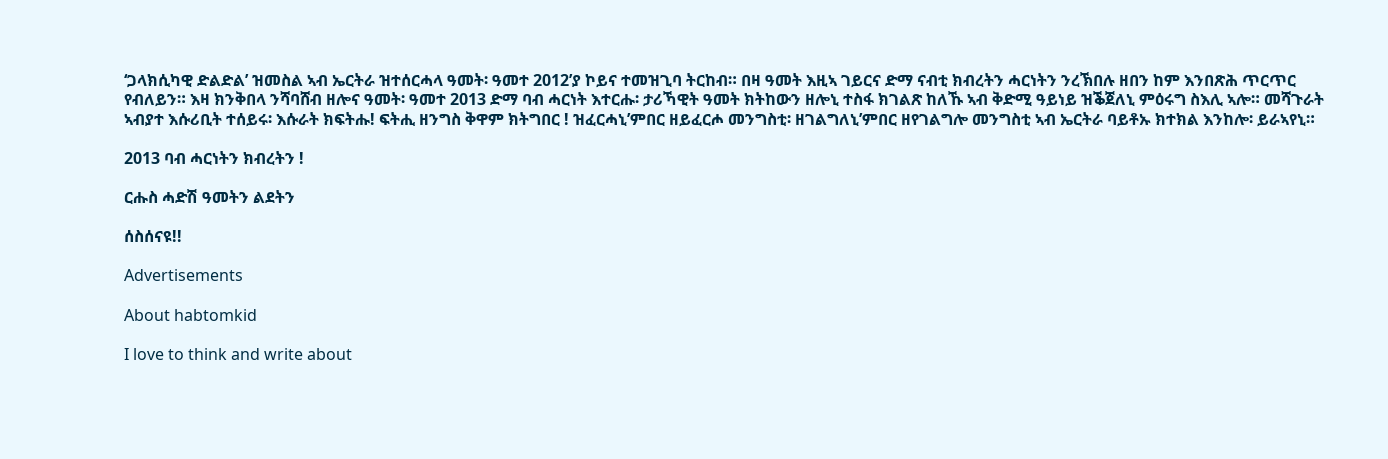‘ጋላክሲካዊ ድልድል’ ዝመስል ኣብ ኤርትራ ዝተሰርሓላ ዓመት፡ ዓመተ 2012’ያ ኮይና ተመዝጊባ ትርከብ። በዛ ዓመት እዚኣ ገይርና ድማ ናብቲ ክብረትን ሓርነትን ንረኽበሉ ዘበን ከም እንበጽሕ ጥርጥር የብለይን። እዛ ክንቅበላ ንሻባሸብ ዘሎና ዓመት፡ ዓመተ 2013 ድማ ባብ ሓርነት እተርሑ፡ ታሪኻዊት ዓመት ክትከውን ዘሎኒ ተስፋ ክገልጽ ከለኹ ኣብ ቅድሚ ዓይነይ ዝቕጀለኒ ምዕሩግ ስእሊ ኣሎ። መሻጉራት ኣብያተ እሱሪቢት ተሰይሩ፡ እሱራት ክፍትሑ! ፍትሒ ዘንግስ ቅዋም ክትግበር ! ዝፈርሓኒ’ምበር ዘይፈርሖ መንግስቲ፡ ዘገልግለኒ’ምበር ዘየገልግሎ መንግስቲ ኣብ ኤርትራ ባይቶኡ ክተክል እንከሎ፡ ይራኣየኒ።

2013 ባብ ሓርነትን ክብረትን !

ርሑስ ሓድሽ ዓመትን ልደትን

ሰስሰናዩ!!

Advertisements

About habtomkid

I love to think and write about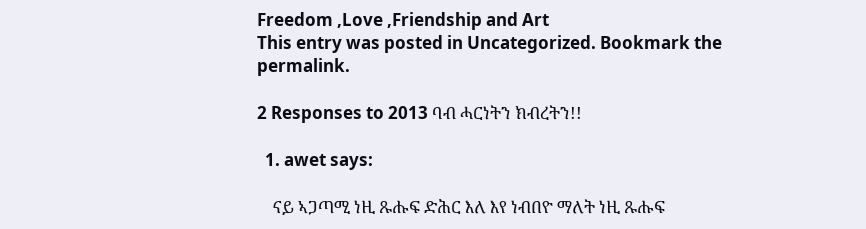Freedom ,Love ,Friendship and Art
This entry was posted in Uncategorized. Bookmark the permalink.

2 Responses to 2013 ባብ ሓርነትን ክብረትን!!

  1. awet says:

    ናይ ኣጋጣሚ ነዚ ጹሑፍ ድሕር እለ እየ ነብበዮ ማለት ነዚ ጹሑፍ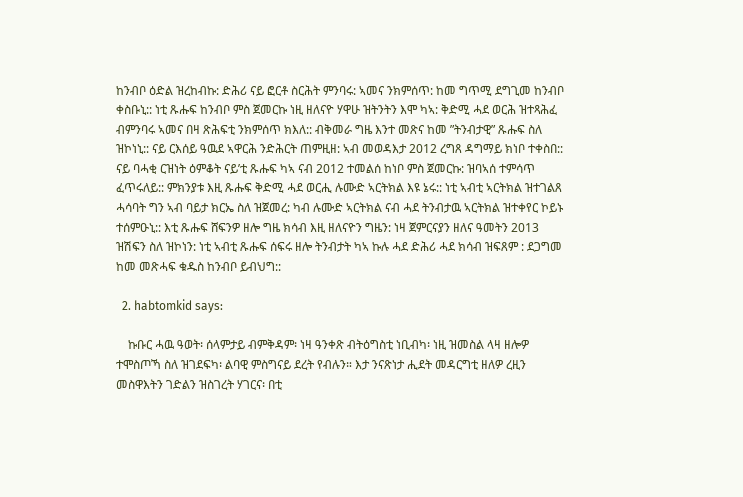ከንብቦ ዕድል ዝረከብኩ: ድሕሪ ናይ ፎርቶ ስርሕት ምንባሩ: ኣመና ንክምሰጥ: ከመ ግጥሚ ደግጊመ ከንብቦ ቀስቡኒ:: ነቲ ጹሑፍ ከንብቦ ምስ ጀመርኩ ነዚ ዘለናዮ ሃዋሁ ዝትንትን እሞ ካኣ: ቅድሚ ሓደ ወርሕ ዝተጻሕፈ ብምንባሩ ኣመና በዛ ጽሕፍቲ ንክምሰጥ ክእለ:: ብቅመራ ግዜ እንተ መጽና ከመ ”ትንብታዊ” ጹሑፍ ስለ ዝኮነኒ:: ናይ ርእሰይ ዓዉደ ኣዋርሕ ንድሕርት ጠምዚዘ: ኣብ መወዳእታ 2012 ረግጸ ዳግማይ ክነቦ ተቀስበ:: ናይ ባሓቂ ርዝነት ዕምቆት ናይ’ቲ ጹሑፍ ካኣ ናብ 2012 ተመልሰ ከነቦ ምስ ጀመርኩ: ዝባኣሰ ተምሳጥ ፈጥሩለይ:: ምክንያቱ እዚ ጹሑፍ ቅድሚ ሓደ ወርሒ ሉሙድ ኣርትክል እዩ ኔሩ:: ነቲ ኣብቲ ኣርትክል ዝተገልጸ ሓሳባት ግን ኣብ ባይታ ክርኤ ስለ ዝጀመረ: ካብ ሉሙድ ኣርትክል ናብ ሓደ ትንብታዉ ኣርትክል ዝተቀየር ኮይኑ ተሰምዑኒ:: እቲ ጹሑፍ ሸፍንዎ ዘሎ ግዜ ክሳብ እዚ ዘለናዮን ግዜን: ነዛ ጀምርናያን ዘለና ዓመትን 2013 ዝሽፍን ስለ ዝኮነን: ነቲ ኣብቲ ጹሑፍ ሰፍሩ ዘሎ ትንብታት ካኣ ኩሉ ሓደ ድሕሪ ሓደ ክሳብ ዝፍጸም : ደጋግመ ከመ መጽሓፍ ቁዱስ ከንብቦ ይብህግ::

  2. habtomkid says:

    ኩቡር ሓዉ ዓወት፡ ሰላምታይ ብምቅዳም፡ ነዛ ዓንቀጽ ብትዕግስቲ ነቢብካ፡ ነዚ ዝመስል ላዛ ዘሎዎ ተሞስጦኻ ስለ ዝገደፍካ፡ ልባዊ ምስግናይ ደረት የብሉን። እታ ንናጽነታ ሒደት መዳርግቲ ዘለዎ ረዚን መስዋእትን ገድልን ዝስገረት ሃገርና፡ በቲ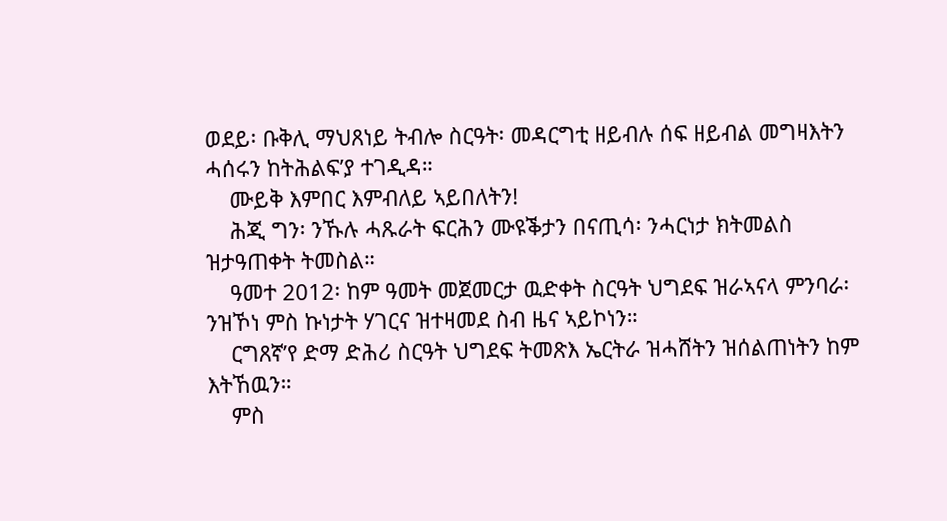ወደይ፡ ቡቅሊ ማህጸነይ ትብሎ ስርዓት፡ መዳርግቲ ዘይብሉ ሰፍ ዘይብል መግዛእትን ሓሰሩን ከትሕልፍ’ያ ተገዲዳ።
    ሙይቅ እምበር እምብለይ ኣይበለትን!
    ሕጂ ግን፡ ንኹሉ ሓጹራት ፍርሕን ሙዩቕታን በናጢሳ፡ ንሓርነታ ክትመልስ ዝታዓጠቀት ትመስል።
    ዓመተ 2012፡ ከም ዓመት መጀመርታ ዉድቀት ስርዓት ህግደፍ ዝራኣናላ ምንባራ፡ ንዝኾነ ምስ ኩነታት ሃገርና ዝተዛመደ ስብ ዜና ኣይኮነን።
    ርግጸኛ’የ ድማ ድሕሪ ስርዓት ህግደፍ ትመጽእ ኤርትራ ዝሓሸትን ዝሰልጠነትን ከም እትኸዉን።
    ምስ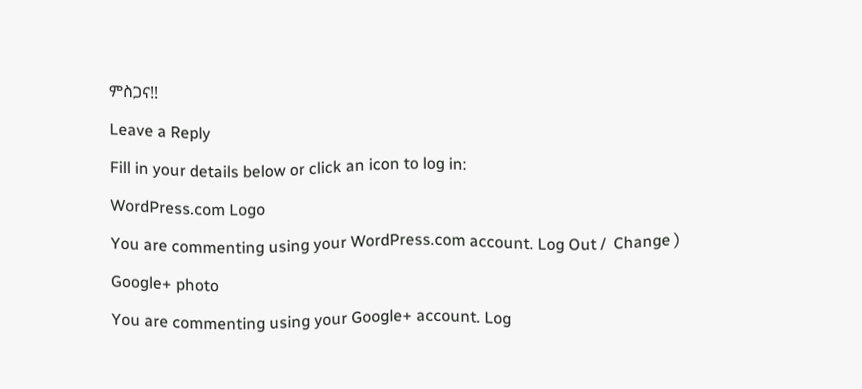ምስጋና!!

Leave a Reply

Fill in your details below or click an icon to log in:

WordPress.com Logo

You are commenting using your WordPress.com account. Log Out /  Change )

Google+ photo

You are commenting using your Google+ account. Log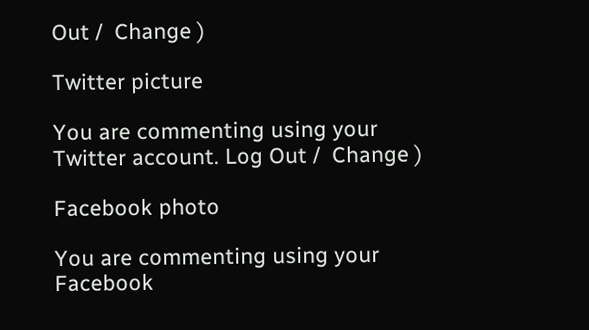Out /  Change )

Twitter picture

You are commenting using your Twitter account. Log Out /  Change )

Facebook photo

You are commenting using your Facebook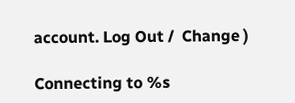account. Log Out /  Change )

Connecting to %s